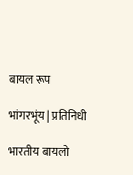बायल रूप

भांगरभूंय | प्रतिनिधी

भारतीय बायलो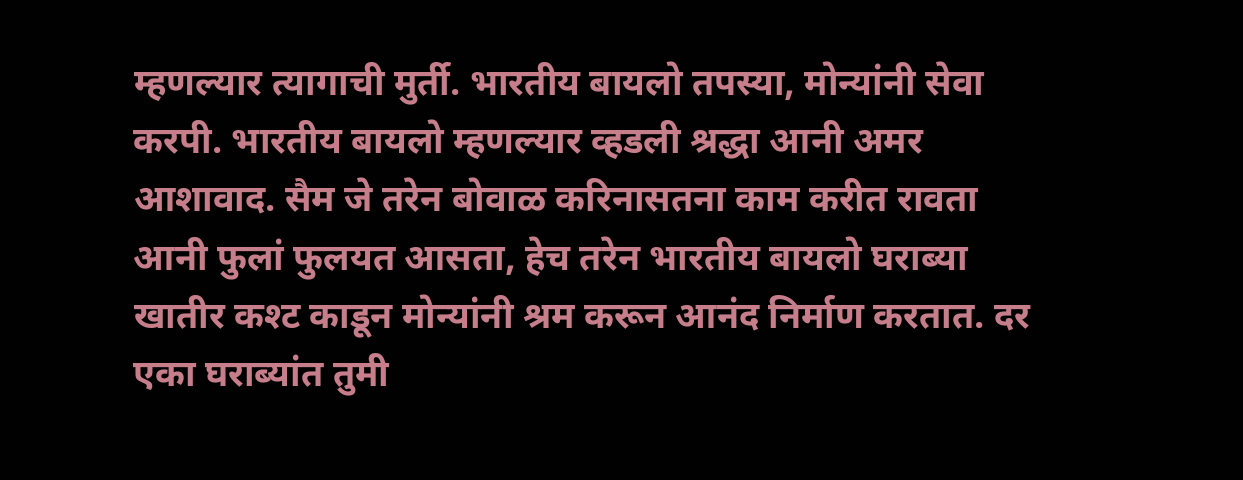म्हणल्यार त्यागाची मुर्ती. भारतीय बायलो तपस्या, मोन्यांनी सेवा करपी. भारतीय बायलो म्हणल्यार व्हडली श्रद्धा आनी अमर आशावाद. सैम जे तरेन बोवाळ करिनासतना काम करीत रावता आनी फुलां फुलयत आसता, हेच तरेन भारतीय बायलो घराब्या खातीर कश्ट काडून मोन्यांनी श्रम करून आनंद निर्माण करतात. दर एका घराब्यांत तुमी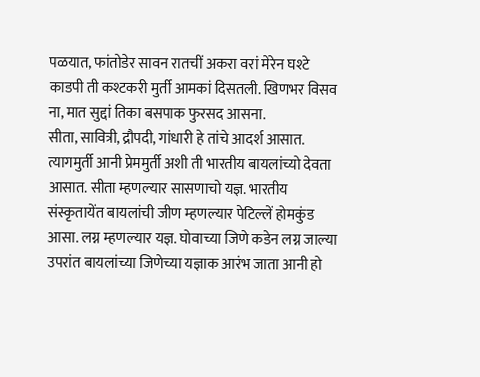पळयात, फांतोडेर सावन रातचीं अकरा वरां मेरेन घश्टे काडपी ती कश्टकरी मुर्ती आमकां दिसतली. खिणभर विसव ना, मात सुद्दां तिका बसपाक फुरसद आसना.
सीता, सावित्री, द्रौपदी, गांधारी हे तांचे आदर्श आसात. त्यागमुर्ती आनी प्रेममुर्ती अशी ती भारतीय बायलांच्यो देवता आसात. सीता म्हणल्यार सासणाचो यज्ञ. भारतीय संस्कृतायेंत बायलांची जीण म्हणल्यार पेटिल्लें होमकुंड आसा. लग्न म्हणल्यार यज्ञ. घोवाच्या जिणे कडेन लग्न जाल्या उपरांत बायलांच्या जिणेच्या यज्ञाक आरंभ जाता आनी हो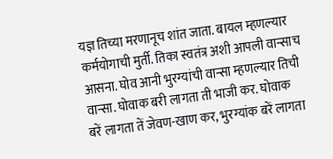यज्ञ तिच्या मरणानूच शांत जाता. बायल म्हणल्यार कर्मयोगाची मुर्ती. तिका स्वतंत्र अशी आपली वान्साच आसना. घोव आनी भुरग्यांची वान्सा म्हणल्यार तिची वान्सा. घोवाक बरी लागता ती भाजी कर. घोवाक बरें लागता तें जेवण-खाण कर, भुरग्यांक बरें लागता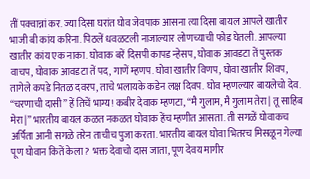तीं पक्वान्नां कर. ज्या दिसा घरांत घोव जेवपाक आसना त्या दिसा बायल आपले खातीर भाजी बी कांय करिना. पिठलें धवळटली नाजाल्यार लोणच्याची फोड घेतली. आपल्या खातीर कांय एक नाका. घोवाक बरें दिसपी कापड न्हेसप, घोवाक आवडटा तें पुस्तक वाचप, घोवाक आवडटा तें पद, गाणें म्हणप. घोवा खातीर विणप, घोवा खातीर शिवप, तागेले कपडे नितळ दवरप, ताचे भलायके कडेन लक्ष दिवप. घोव म्हणल्यार बायलेचो देव.
“चरणाची दासी” हें तिचें भाग्य! कबीर देवाक म्हणटा, “मै गुलाम, मै गुलाम तेरा| तू साहिब मेरा|” भारतीय बायल कळत नकळत घोवाक हेंच म्हणीत आसता. ती सगळें घोवाकच अर्पिता आनी सगळे तरेन ताचीच पुजा करता. भारतीय बायल घोवा भितरच मिसळून गेल्या पूण घोवान कितें केला? भक्त देवाचो दास जाता, पूण देवय मागीर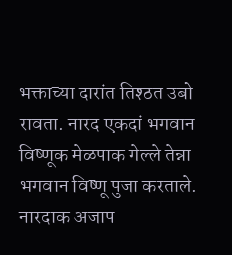भक्ताच्या दारांत तिश्ठत उबो रावता. नारद एकदां भगवान विष्णूक मेळपाक गेल्ले तेन्ना भगवान विष्णू पुजा करताले. नारदाक अजाप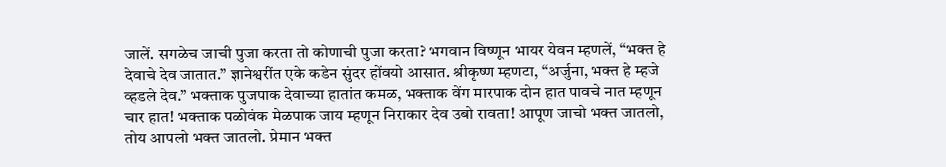जालें. सगळेच जाची पुजा करता तो कोणाची पुजा करता? भगवान विष्णून भायर येवन म्हणलें, “भक्त हे देवाचे देव जातात.” ज्ञानेश्वरींत एके कडेन सुंदर होंवयो आसात. श्रीकृष्ण म्हणटा, “अर्जुना, भक्त हे म्हजे व्हडले देव.” भक्ताक पुजपाक देवाच्या हातांत कमळ, भक्ताक वेंग मारपाक दोन हात पावचे नात म्हणून चार हात! भक्ताक पळोवंक मेळपाक जाय म्हणून निराकार देव उबो रावता! आपूण जाचो भक्त जातलो, तोय आपलो भक्त जातलो. प्रेमान भक्त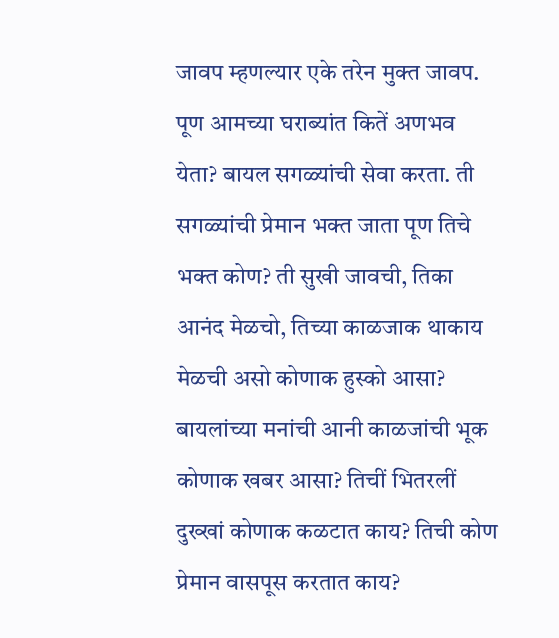जावप म्हणल्यार एके तरेन मुक्त जावप. पूण आमच्या घराब्यांत कितें अणभव येता? बायल सगळ्यांची सेवा करता. ती सगळ्यांची प्रेमान भक्त जाता पूण तिचे भक्त कोण? ती सुखी जावची, तिका आनंद मेळचो, तिच्या काळजाक थाकाय मेळची असो कोणाक हुस्को आसा? बायलांच्या मनांची आनी काळजांची भूक कोणाक खबर आसा? तिचीं भितरलीं दुख्खां कोणाक कळटात काय? तिची कोण प्रेमान वासपूस करतात काय?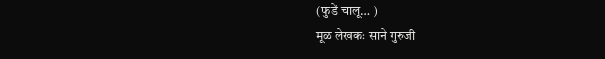(फुडें चालू… )
मूळ लेखकः साने गुरुजी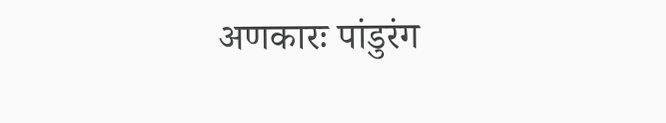अणकारः पांडुरंग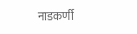नाडकर्णी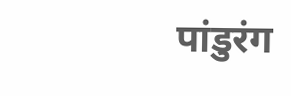पांडुरंग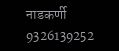नाडकर्णी
9326139252